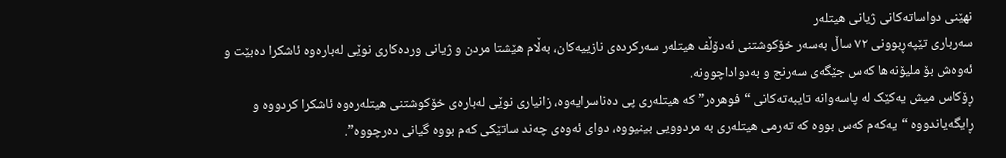نهێنی دواساتەکانی ژیانی هیتلەر
سەرباری تێپەڕبوونی ٧٢ ساڵ بەسەر خۆکوشتنی ئەدۆڵف هیتلەر سەرکردەی نازییەکان، بەڵام هێشتا مردن و ژیانی وردەکاری نوێی لەبارەوە ئاشکرا دەبێت و ئەوەش بۆ ملیۆنەها کەس جێگەی سەرنج و بەدواداچوونە.
ڕۆکاس میش یەکێک لە پاسەوانە تایبەتەکانی “فوهرەر” کە هیتلەری پی دەناسرایەوە، زانیاری نوێی لەبارەی خۆکوشتنی هیتلەرەوە ئاشکرا کردووە و ڕایگەیاندووە “یەکەم کەس بووە کە تەرمی هیتلەری بە مردوویی بینیووە، دوای ئەوەی چەند ساتێکی کەم بووە گیانی دەرچووە”.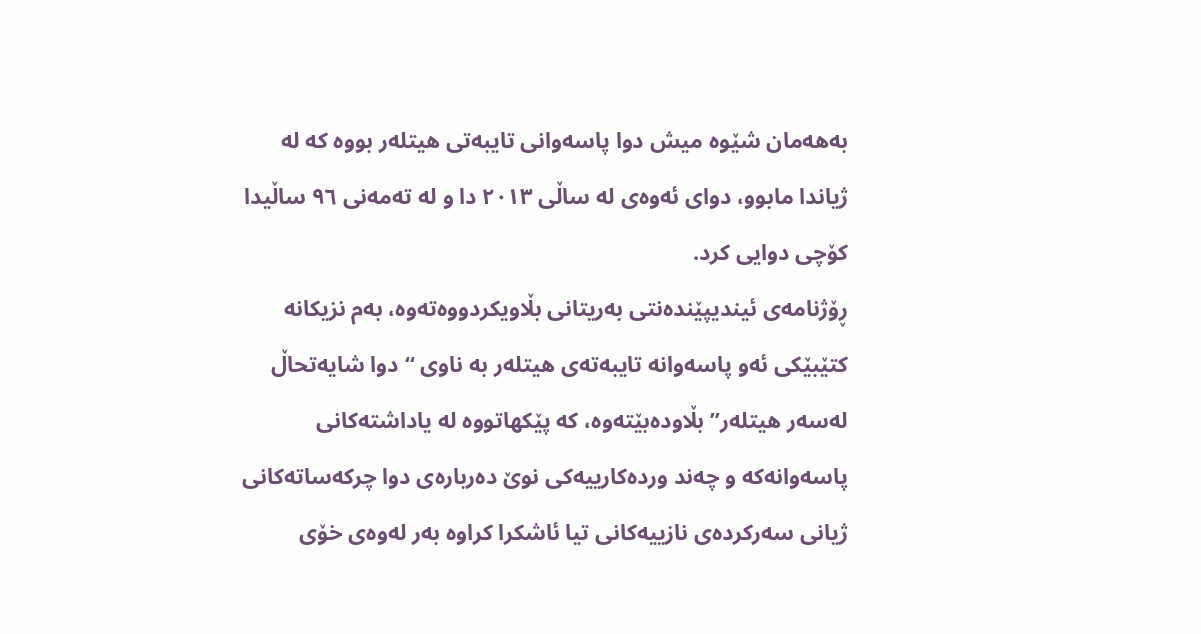بەهەمان شێوە میش دوا پاسەوانی تایبەتی هیتلەر بووە کە لە ژیاندا مابوو، دوای ئەوەی لە ساڵی ٢٠١٣ دا و لە تەمەنی ٩٦ ساڵیدا کۆچی دوایی کرد.
ڕۆژنامەی ئیندیپێندەنتی بەریتانی بڵاویکردووەتەوە، بەم نزیکانە کتێبێکی ئەو پاسەوانە تایبەتەی هیتلەر بە ناوی “دوا شایەتحاڵ لەسەر هیتلەر” بڵاودەبێتەوە، کە پێکهاتووە لە یاداشتەکانی پاسەوانەکە و چەند وردەکارییەکی نوێ دەربارەی دوا چرکەساتەکانی ژیانی سەرکردەی نازییەکانی تیا ئاشکرا کراوە بەر لەوەی خۆی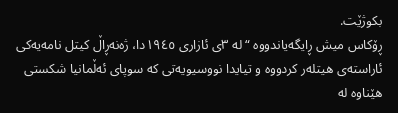بکوژێت.
ڕۆکاس میش ڕایگەیاندووە “لە ٣ی ئازاری ١٩٤٥دا، ژەنەڕاڵ کیتل نامەیەکی ئاراستەی هیتلەر کردووە و تیایدا نووسیویەتی کە سوپای ئەڵمانیا شکستی هێناوە لە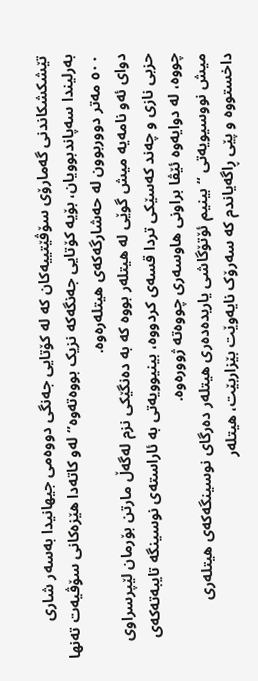تێشکشکاندنی گەمارۆی سۆڤێتییەکان کە لە کۆتایی جەنگی دووەمی جیهانیدا بەسەر شاری بەرلیندا سەپاندبوویان، بۆیە کۆتایی جەنگەکە نزیک بووەتەوە” لەو کاتەدا هێزەکانی سۆڤیەت تەنها ٥٠٠ مەتر دووربوون لە حەشارگەکەی هیتلەرەوە.
دوای ئەو نامەیە میش گوێی لە هیتلەر بووە کە بە دەنگێکی نزم لەگەڵ مارتن بۆرمان لێپرسراوی حزبی نازی و چەند کەسێکی تردا قسەی کردووە، بینیوویەتی بە ئاراستەی نوسینگە تایبەتەکەی چووە، لە دوایەوە ئێڤا براونی هاوسەری چووەتە ژوورەوە.
میش نووسیویەتی “بینیم ئۆتۆگاشی یاریدەدەری هیتلەر دەرگای نوسینگەکەی هیتلەری داخستووە و پێی ڕاگەیاندم کە سەرۆک نایەوێت بێزاربێت، هیتلەر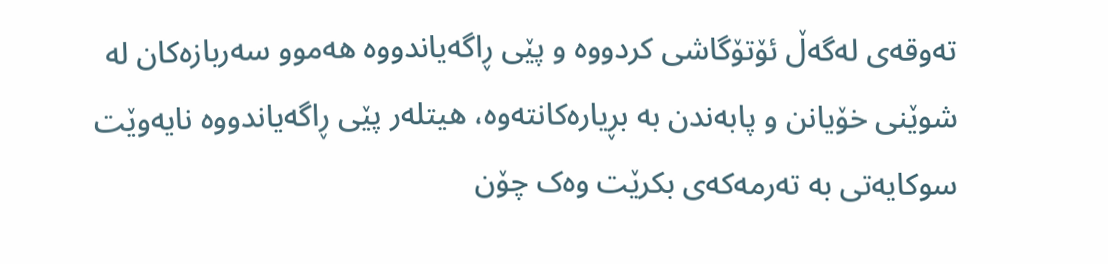تەوقەی لەگەڵ ئۆتۆگاشی کردووە و پێی ڕاگەیاندووە هەموو سەربازەکان لە شوێنی خۆیانن و پابەندن بە بڕیارەکانتەوە، هیتلەر پێی ڕاگەیاندووە نایەوێت سوکایەتی بە تەرمەکەی بکرێت وەک چۆن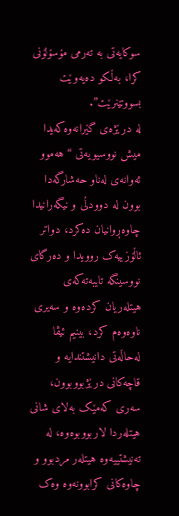سوکایەتی بە تەرمی مۆسۆلۆنی کرا، بەڵکو دەیەوێت بسووتێنرێت”.
لە درێژەی گێرانەوەکەیدا میش نووسیویەتی “هەموو ئەوانەی لەناو حەشارگەدا بوون لە دوودڵی و نیگەرانیدا چاوەڕوانیان دەکرد، دواتر ئاڵۆزییەک روویدا و دەرگای نووسینگە تایبەتەکەی هیتلەریان کردەوە و سەیری ناوەوەم کرد، بینیم ئیڤا لەحاڵەتی دانیشتندایە و قاچەکانی درێژبووبوون، سەری کەمێک بەلای شانی هیتلەردا لاربووبوەوە، لە تەنیشتییەوە هیتلەر مردبوو و چاوەکانی کرابوونەوە وەک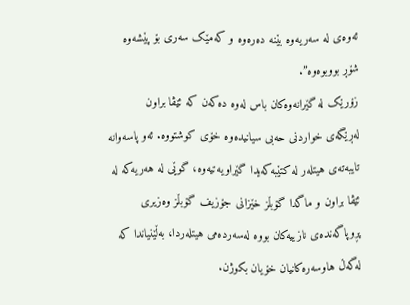ئەوەی لە سەریەوە بێنە دەرەوە و کەمێک سەری بۆ پێشەوە شۆڕ بووبوەوە”.
زۆرێک لە گێرانەوەکان باس لەوە دەکەن کە ئێڤا براون لەڕێگەی خواردنی حەبی سیانیدەوە خۆی کوشتووە. ئەو پاسەوانە تایبەتەی هیتلەر لە کتێبەکەیدا گێراویەتیەوە، گوێی لە هەریەکە لە ئێڤا براون و ماگدا گۆبڵز خێزانی جۆزیف گۆبڵز وەزیری پڕوپاگەندەی نازییەکان بووە لەسەردەمی هیتلەردا، بەڵێنیاندا کە لەگەڵ هاوسەرەکانیان خۆیان بکوژن.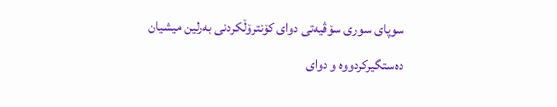سوپای سوری سۆڤیەتی دوای کۆنترۆڵکردنی بەرلین میشیان دەستگیرکردووە و دوای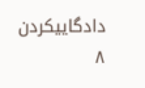دادگاییکردن ٨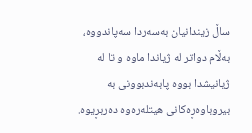ساڵ زیندانیان بەسەردا سەپاندووە، بەڵام دواتر لە ژیاندا ماوە و تا لە ژیانیشدا بووە پابەندبوونی بە بیروباوەڕەکانی هیتلەرەوە دەربڕیوە.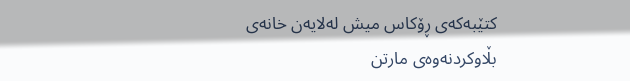کتێبەکەی ڕۆکاس میش لەلایەن خانەی بڵاوکردنەوەی مارتن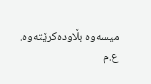میسەوە بڵاودەکرێتەوە.
ع.م